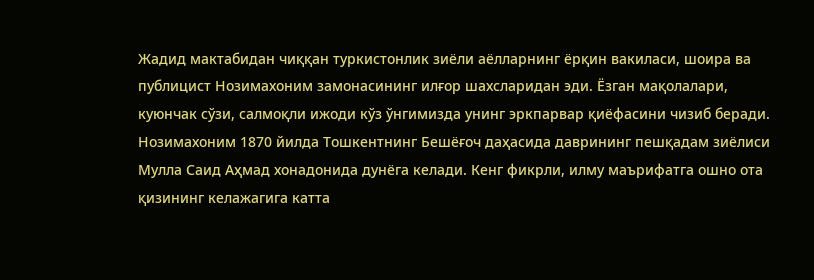Жадид мактабидан чиққан туркистонлик зиёли аёлларнинг ёрқин вакиласи, шоира ва публицист Нозимахоним замонасининг илғор шахсларидан эди. Ёзган мақолалари, куюнчак сўзи, салмоқли ижоди кўз ўнгимизда унинг эркпарвар қиёфасини чизиб беради.
Нозимахоним 1870 йилда Тошкентнинг Бешёғоч даҳасида даврининг пешқадам зиёлиси Мулла Саид Аҳмад хонадонида дунёга келади. Кенг фикрли, илму маърифатга ошно ота қизининг келажагига катта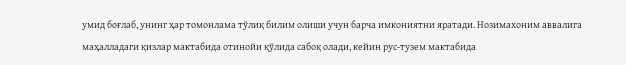умид боғлаб, унинг ҳар томонлама тўлиқ билим олиши учун барча имкониятни яратади. Нозимахоним аввалига маҳалладаги қизлар мактабида отинойи қўлида сабоқ олади, кейин рус-тузем мактабида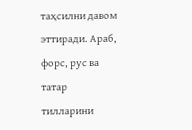таҳсилни давом эттиради. Араб, форс, рус ва татар тилларини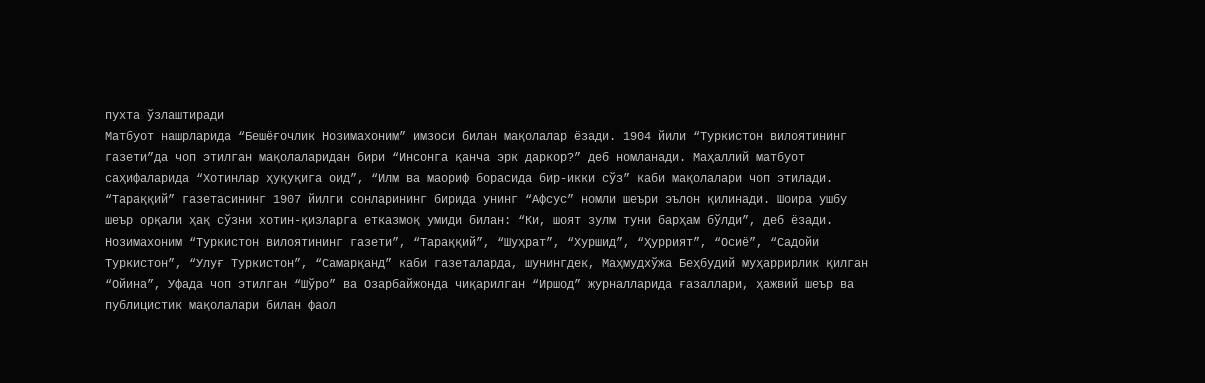пухта ўзлаштиради
Матбуот нашрларида “Бешёғочлик Нозимахоним” имзоси билан мақолалар ёзади. 1904 йили “Туркистон вилоятининг газети”да чоп этилган мақолаларидан бири “Инсонга қанча эрк даркор?” деб номланади. Маҳаллий матбуот саҳифаларида “Хотинлар ҳуқуқига оид”, “Илм ва маориф борасида бир-икки сўз” каби мақолалари чоп этилади.
“Тараққий” газетасининг 1907 йилги сонларининг бирида унинг “Афсус” номли шеъри эълон қилинади. Шоира ушбу шеър орқали ҳақ сўзни хотин-қизларга етказмоқ умиди билан: “Ки, шоят зулм туни барҳам бўлди”, деб ёзади. Нозимахоним “Туркистон вилоятининг газети”, “Тараққий”, “Шуҳрат”, “Хуршид”, “Ҳуррият”, “Осиё”, “Садойи Туркистон”, “Улуғ Туркистон”, “Самарқанд” каби газеталарда, шунингдек, Маҳмудхўжа Беҳбудий муҳаррирлик қилган “Ойина”, Уфада чоп этилган “Шўро” ва Озарбайжонда чиқарилган “Иршод” журналларида ғазаллари, ҳажвий шеър ва публицистик мақолалари билан фаол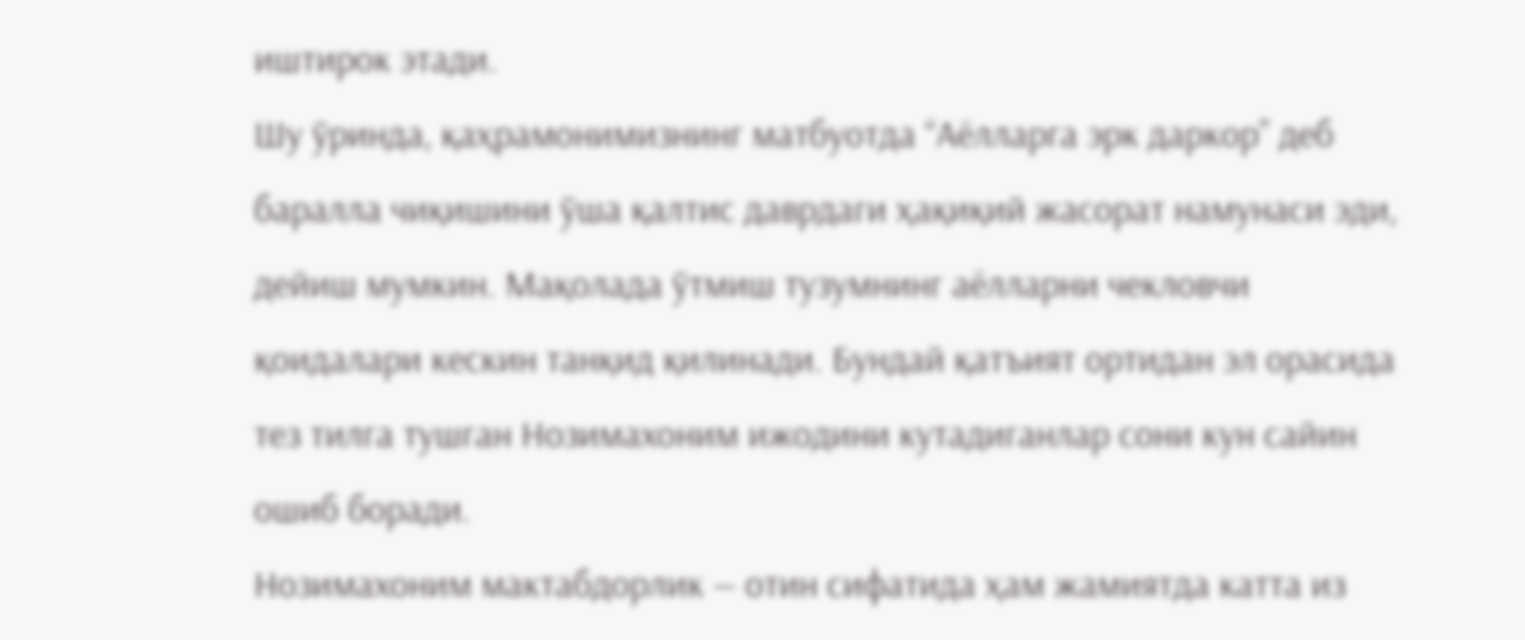иштирок этади.
Шу ўринда, қаҳрамонимизнинг матбуотда “Аёлларга эрк даркор” деб баралла чиқишини ўша қалтис даврдаги ҳақиқий жасорат намунаси эди, дейиш мумкин. Мақолада ўтмиш тузумнинг аёлларни чекловчи қоидалари кескин танқид қилинади. Бундай қатъият ортидан эл орасида тез тилга тушган Нозимахоним ижодини кутадиганлар сони кун сайин ошиб боради.
Нозимахоним мактабдорлик — отин сифатида ҳам жамиятда катта из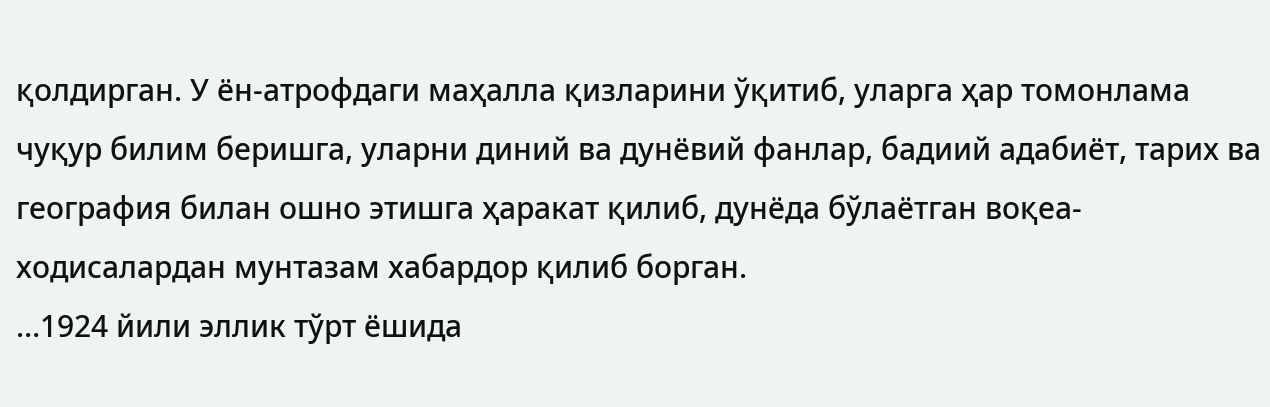қолдирган. У ён-атрофдаги маҳалла қизларини ўқитиб, уларга ҳар томонлама чуқур билим беришга, уларни диний ва дунёвий фанлар, бадиий адабиёт, тарих ва география билан ошно этишга ҳаракат қилиб, дунёда бўлаётган воқеа-ходисалардан мунтазам хабардор қилиб борган.
…1924 йили эллик тўрт ёшида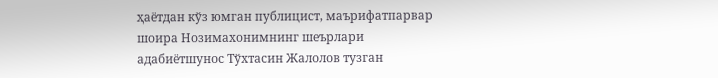ҳаётдан кўз юмган публицист, маърифатпарвар шоира Нозимахонимнинг шеърлари адабиётшунос Тўхтасин Жалолов тузган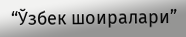“Ўзбек шоиралари”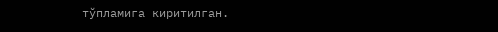тўпламига киритилган.